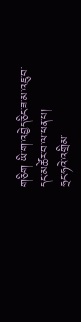གཅིག ཡི་ག་འབྱེད་ཅིང་ཟ་མ་འཇུ་བ་དང་མཚེར་བ་ལ་ཕན་པ།
ཧྲང་ཧའེ་འགྲིམ་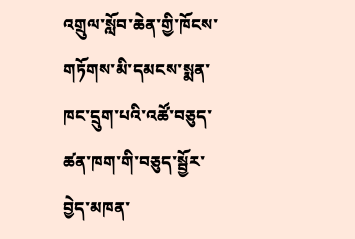འགྲུལ་སློབ་ཆེན་གྱི་ཁོངས་གཏོགས་མི་དམངས་སྨན་ཁང་དྲུག་པའི་འཚོ་བཅུད་ཚན་ཁག་གི་བཅུད་སྦྱོར་བྱེད་མཁན་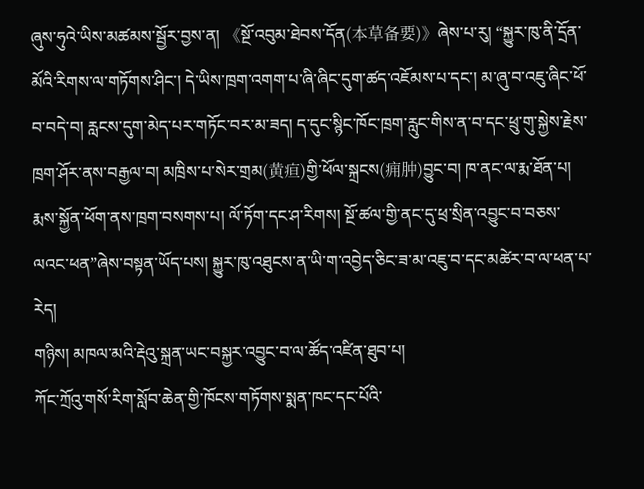ཞུས་ཧུའེ་ཡིས་མཚམས་སྦྱོར་བྱས་ན། 《སྔོ་འབུམ་ཐེབས་དོན(本草备要)》ཞེས་པ་རུ། “སྐྱུར་ཁུ་ནི་དྲོན་མོའི་རིགས་ལ་གཏོགས་ཤིང་། དེ་ཡིས་ཁྲག་འགག་པ་ཞི་ཞིང་དུག་ཚད་འཇོམས་པ་དང་། མ་ཞུ་བ་འཇུ་ཞིང་ཕོ་བ་བདེ་བ། རླངས་དུག་མེད་པར་གཏོང་བར་མ་ཟད། ད་དུང་སྙིང་ཁོང་ཁྲག་རླུང་གིས་ན་བ་དང་ཕྲུ་གུ་སྐྱེས་རྗེས་ཁྲག་ཤོར་ནས་བརྒྱལ་བ། མཁྲིས་པ་སེར་གྲམ(黄疸)གྱི་ཕོལ་སྐྲངས(痈肿)བྱུང་བ། ཁ་ནང་ལ་རྨ་ཐོན་པ། རྨས་སྐྱོན་ཕོག་ནས་ཁྲག་བསགས་པ། ལོ་ཏོག་དང་ཤ་རིགས། སྔོ་ཚལ་གྱི་ནང་དུ་ཕྲ་སྲིན་འབྱུང་བ་བཅས་ལའང་ཕན”ཞེས་བསྟན་ཡོད་པས། སྐྱུར་ཁུ་འཐུངས་ན་ཡི་ག་འབྱེད་ཅིང་ཟ་མ་འཇུ་བ་དང་མཚེར་བ་ལ་ཕན་པ་རེད།
གཉིས། མཁལ་མའི་རྡེའུ་སྐྲན་ཡང་བསྐྱར་འབྱུང་བ་ལ་ཚོད་འཛིན་ཐུབ་པ།
ཀོང་ཀྲོའུ་གསོ་རིག་སློབ་ཆེན་གྱི་ཁོངས་གཏོགས་སྨན་ཁང་དང་པོའི་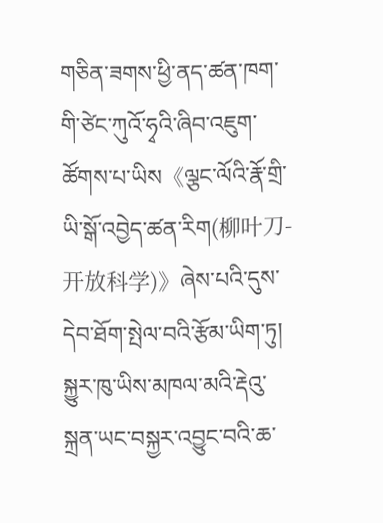གཅིན་ཟགས་ཕྱི་ནད་ཚན་ཁག་གི་ཙེང་ཀུའོ་ཧྭའི་ཞིབ་འཇུག་ཚོགས་པ་ཡིས《ལྕང་ལོའི་རྣོ་གྲི་ཡི་སྒོ་འབྱེད་ཚན་རིག(柳叶刀-开放科学)》ཞེས་པའི་དུས་དེབ་ཐོག་སྤེལ་བའི་རྩོམ་ཡིག་ཏུ། སྐྱུར་ཁུ་ཡིས་མཁལ་མའི་རྡེའུ་སྐྲན་ཡང་བསྐྱར་འབྱུང་བའི་ཆ་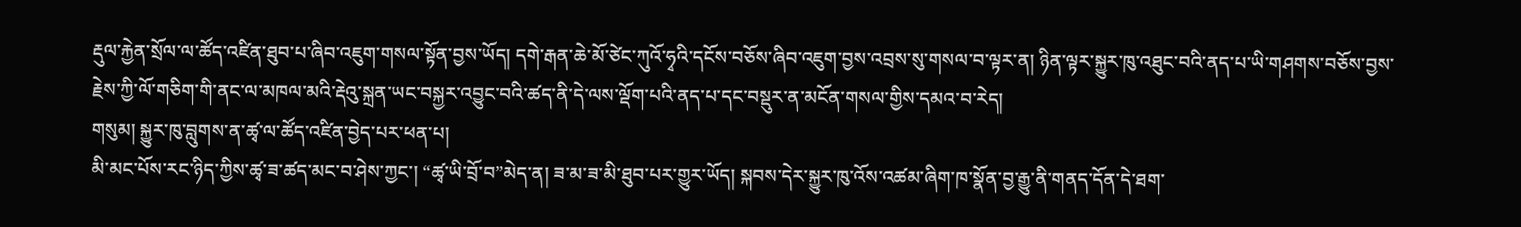རྡུལ་རྐྱེན་སྲོལ་ལ་ཚོད་འཛིན་ཐུབ་པ་ཞིབ་འཇུག་གསལ་སྟོན་བྱས་ཡོད། དགེ་རྒན་ཆེ་མོ་ཙེང་ཀུའོ་ཧྭའི་དངོས་བཅོས་ཞིབ་འཇུག་བྱས་འབྲས་སུ་གསལ་བ་ལྟར་ན། ཉིན་ལྟར་སྐྱུར་ཁུ་འཐུང་བའི་ནད་པ་ཡི་གཤགས་བཅོས་བྱས་རྗེས་ཀྱི་ལོ་གཅིག་གི་ནང་ལ་མཁལ་མའི་རྡེའུ་སྐྲན་ཡང་བསྐྱར་འབྱུང་བའི་ཚད་ནི་དེ་ལས་ལྡོག་པའི་ནད་པ་དང་བསྡུར་ན་མངོན་གསལ་གྱིས་དམའ་བ་རེད།
གསུམ། སྐྱུར་ཁུ་བླུགས་ན་ཚྭ་ལ་ཚོད་འཛིན་བྱེད་པར་ཕན་པ།
མི་མང་པོས་རང་ཉིད་ཀྱིས་ཚྭ་ཟ་ཚད་མང་བ་ཤེས་ཀྱང་། “ཚྭ་ཡི་བྲོ་བ”མེད་ན། ཟ་མ་ཟ་མི་ཐུབ་པར་གྱུར་ཡོད། སྐབས་དེར་སྐྱུར་ཁུ་འོས་འཚམ་ཞིག་ཁ་སྣོན་བྱ་རྒྱུ་ནི་གནད་དོན་དེ་ཐག་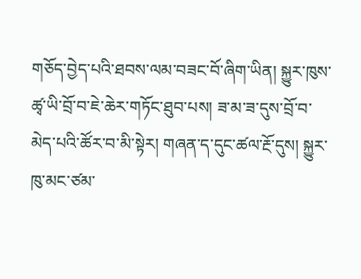གཅོད་བྱེད་པའི་ཐབས་ལམ་བཟང་བོ་ཞིག་ཡིན། སྐྱུར་ཁུས་ཚྭ་ཡི་བྲོ་བ་ཇེ་ཆེར་གཏོང་ཐུབ་པས། ཟ་མ་ཟ་དུས་བྲོ་བ་མེད་པའི་ཚོར་བ་མི་སྟེར། གཞན་ད་དུང་ཚལ་རྔོ་དུས། སྐྱུར་ཁུ་མང་ཙམ་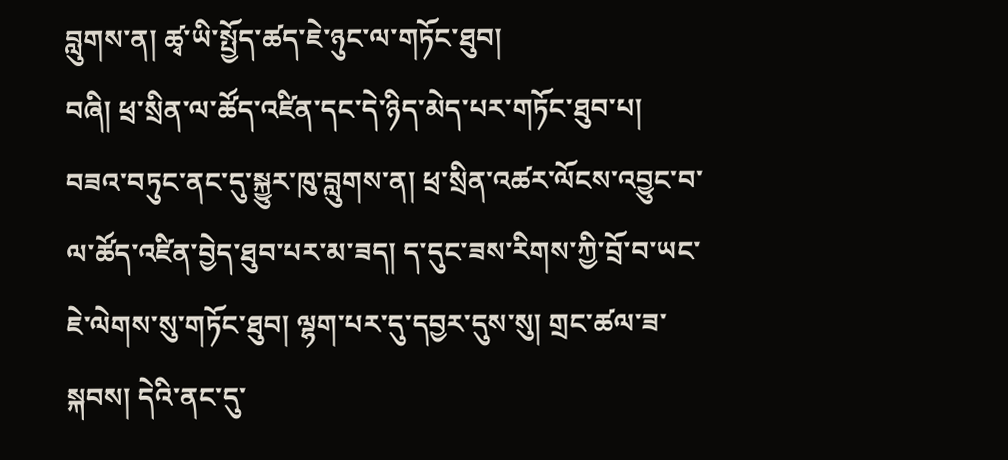བླུགས་ན། ཚྭ་ཡི་སྤྱོད་ཚད་ཇེ་ཉུང་ལ་གཏོང་ཐུབ།
བཞི། ཕྲ་སྲིན་ལ་ཚོད་འཛིན་དང་དེ་ཉིད་མེད་པར་གཏོང་ཐུབ་པ།
བཟའ་བཏུང་ནང་དུ་སྐྱུར་ཁུ་བླུགས་ན། ཕྲ་སྲིན་འཚར་ལོངས་འབྱུང་བ་ལ་ཚོད་འཛིན་བྱེད་ཐུབ་པར་མ་ཟད། ད་དུང་ཟས་རིགས་ཀྱི་བྲོ་བ་ཡང་ཇེ་ལེགས་སུ་གཏོང་ཐུབ། ལྷག་པར་དུ་དབྱར་དུས་སུ། གྲང་ཚལ་ཟ་སྐབས། དེའི་ནང་དུ་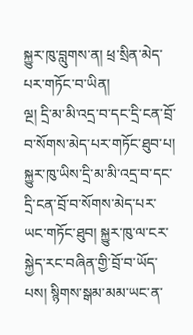སྐྱུར་ཁུ་བླུགས་ན། ཕྲ་སྲིན་མེད་པར་གཏོང་བ་ཡིན།
ལྔ། དྲི་མ་མི་འདྲ་བ་དང་དྲི་ངན་བྲོ་བ་སོགས་མེད་པར་གཏོང་ཐུབ་པ།
སྐྱུར་ཁུ་ཡིས་དྲི་མ་མི་འདྲ་བ་དང་དྲི་ངན་བྲོ་བ་སོགས་མེད་པར་ཡང་གཏོང་ཐུབ། སྐྱུར་ཁུ་ལ་ངར་སྐྱེད་རང་བཞིན་གྱི་བྲོ་བ་ཡོད་པས། སྙིགས་སྒམ་མམ་ཡང་ན་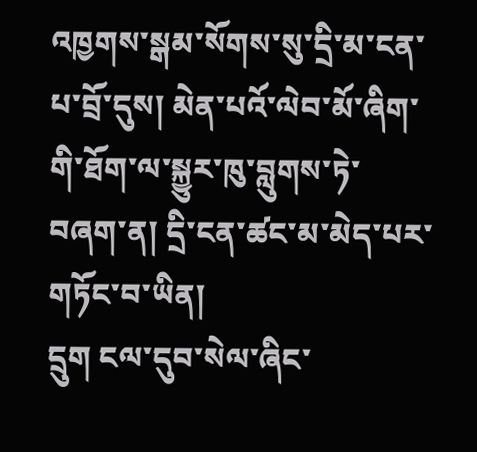འཁྱགས་སྒམ་སོགས་སུ་དྲི་མ་ངན་པ་བྲོ་དུས། མེན་པའོ་ལེབ་མོ་ཞིག་གི་ཐོག་ལ་སྐྱུར་ཁུ་བླུགས་ཏེ་བཞག་ན། དྲི་ངན་ཚང་མ་མེད་པར་གཏོང་བ་ཡིན།
དྲུག ངལ་དུབ་སེལ་ཞིང་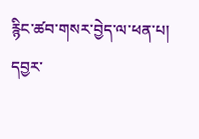རྙིང་ཚབ་གསར་བྱེད་ལ་ཕན་པ།
དབྱར་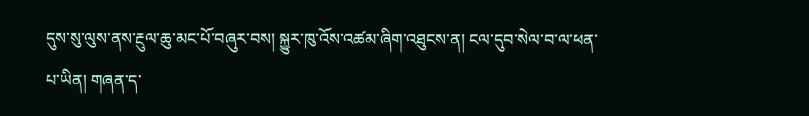དུས་སུ་ལུས་ནས་རྔུལ་ཆུ་མང་པོ་བཞུར་བས། སྐྱུར་ཁུ་འོས་འཚམ་ཞིག་འཐུངས་ན། ངལ་དུབ་སེལ་བ་ལ་ཕན་པ་ཡིན། གཞན་ད་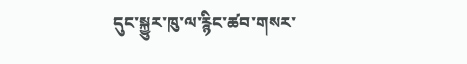དུང་སྐྱུར་ཁུ་ལ་རྙིང་ཚབ་གསར་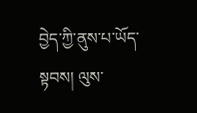བྱེད་ཀྱི་ནུས་པ་ཡོད་སྟབས། ལུས་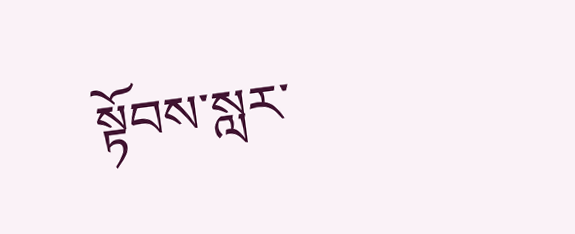སྟོབས་སླར་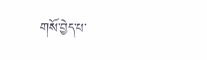གསོ་བྱེད་པ་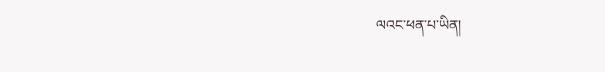ལའང་ཕན་པ་ཡིན།